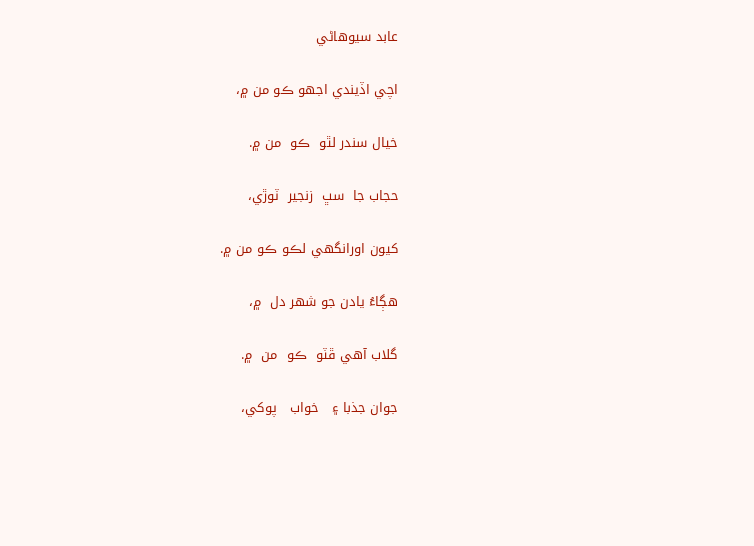عابد سيوهاڻي

اچي اڏيندي اجھو ڪو من ۾،

خيال سندر لٿو  ڪو  من ۾.

حجاب جا  سڀ  زنجير  ٽوڙي،

کيون اورانگھي لڪو ڪو من ۾.

هڳاءُ يادن جو شهر دل  ۾،

گلاب آهي ڦٽو  ڪو  من  ۾.

جوان جذبا ۽   خواب   پوکي،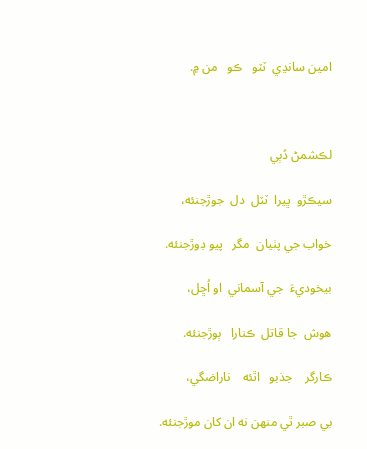امين سانڍي  ٽٽو   ڪو   من ۾.



لڪشمڻ دُٻي

سيڪڙو  ڀيرا  ٽٽل  دل  جوڙجنئه،

خواب جي پٺيان  مگر   پيو ڊوڙجنئه.

بيخوديءَ  جي آسماني  او اُڇل،

هوش  جا قاتل  ڪنارا   ٻوڙجنئه.

ڪارگر    جذبو   اٿئه    ناراضگي،

بي صبر ٿي منهن نه ان کان موڙجنئه.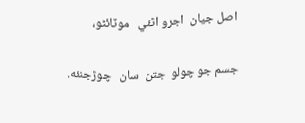اصل جيان  اجرو اٿئي   موٽائڻو،

جسم جو چولو  جتن  سان   چوڙجنئه.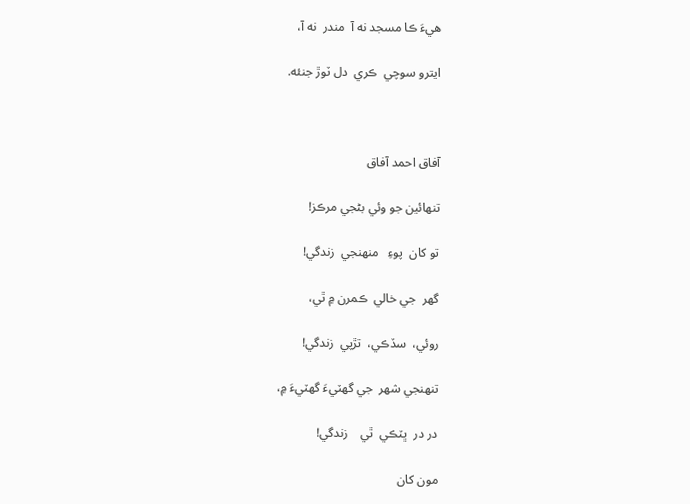هيءَ ڪا مسجد نه آ  مندر  نه آ،

ايترو سوچي  ڪري  دل ٽوڙ جنئه.



آفاق احمد آفاق

تنهائين جو وئي بڻجي مرڪز!

تو کان  پوءِ   منهنجي  زندگي!

گھر  جي خالي  ڪمرن ۾ ٿي،

روئي،  سڏڪي،  تڙپي  زندگي!

تنهنجي شهر  جي گھٽيءَ گھٽيءَ ۾،

در در  ڀٽڪي  ٿي    زندگي!

مون کان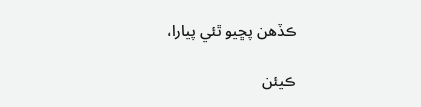ڪڏهن پڇيو ٿئي پيارا،

ڪيئن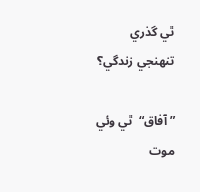ٿي گذري  تنهنجي زندگي؟

”آفاق“  ٿي وئي  موت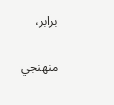برابر،

منهنجي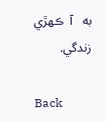به   آ  ڪهڙي  زندگي.

Back